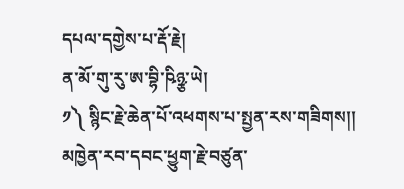དཔལ་དགྱེས་པ་རྡོ་རྗེ།
ན་མོ་གུ་རུ་ཨ་བྷི་ཥིཉྩ་ཡེ།
༡༽ སྙིང་རྗེ་ཆེན་པོ་འཕགས་པ་སྤྱན་རས་གཟིགས།།
མཁྱེན་རབ་དབང་ཕྱུག་རྗེ་བཙུན་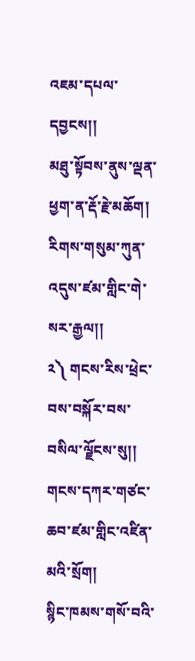འཇམ་དཔལ་དབྱངས།།
མཐུ་སྟོབས་ནུས་ལྡན་ཕྱག་ན་རྡོ་རྗེ་མཆོག།
རིགས་གསུམ་ཀུན་འདུས་ཛམ་གླིང་གེ་སར་རྒྱལ།།
༢༽ གངས་རིས་ཕྲེང་བས་བསྐོར་བས་བསིལ་ལྗོངས་སུ།།
གངས་དཀར་གཙང་ཆབ་ཛམ་གླིང་འཛིན་མའི་སྲོག།
སྙིང་ཁམས་གསོ་བའི་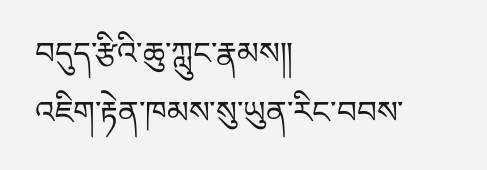བདུད་རྩིའི་ཆུ་ཀླུང་རྣམས།།
འཇིག་རྟེན་ཁམས་སུ་ཡུན་རིང་བབས་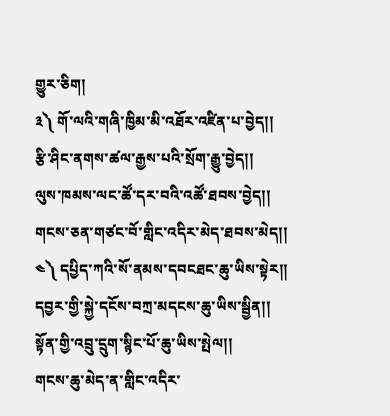གྱུར་ཅིག།
༣༽ གོ་ལའི་གཞི་ཁྱིམ་མི་འཐོར་འཛིན་པ་བྱེད།།
རྩི་ཤིང་ནགས་ཚལ་རྒྱས་པའི་སྲོག་རྒྱུ་བྱེད།།
ལུས་ཁམས་ལང་ཚོ་དར་བའི་འཚོ་ཐབས་བྱེད།།
གངས་ཅན་གཙང་བོ་གླིང་འདིར་མེད་ཐབས་མེད།།
༤༽ དཔྱིད་ཀའི་སོ་ནམས་དབངཐང་ཆུ་ཡིས་སྟེར།།
དབྱར་གྱི་སྐྱེ་དངོས་བཀྲ་མདངས་ཆུ་ཡིས་སྦྱིན།།
སྟོན་གྱི་འབྲུ་དྲུག་སྙིང་པོ་ཆུ་ཡིས་སྤེལ།།
གངས་ཆུ་མེད་ན་གླིང་འདིར་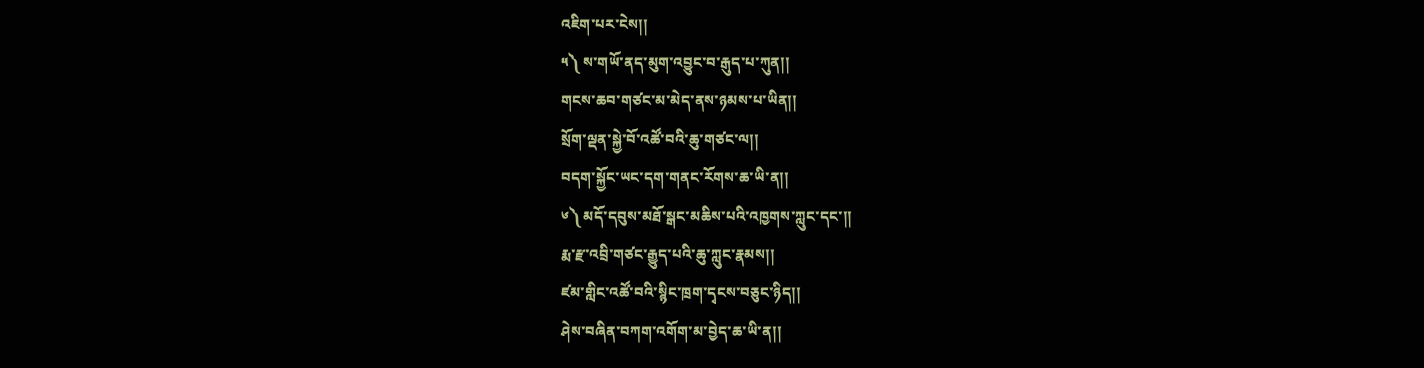འཇིག་པར་ངེས།།
༥༽ ས་གཡོ་ནད་མུག་འབྱུང་བ་རྒུད་པ་ཀུན།།
གངས་ཆབ་གཙང་མ་མེད་ནས་ཉམས་པ་ཡིན།།
སྲོག་ལྡན་སྐྱེ་བོ་འཚོ་བའི་ཆུ་གཙང་ལ།།
བདག་སྐྱོང་ཡང་དག་གནང་རོགས་ཆ་ཡི་ན།།
༦༽ མདོ་དབུས་མཐོ་སྒང་མཆིས་པའི་འཁྱགས་ཀླུང་དང་།།
རྨ་རྫ་འབྲི་གཙང་རྒྱུད་པའི་ཆུ་ཀླུང་རྣམས།།
ཛམ་གླིང་འཚོ་བའི་སྙིང་ཁྲག་དྭངས་བཅུང་ཉིད།།
ཤེས་བཞིན་བཀག་འགོག་མ་བྱེད་ཆ་ཡི་ན།།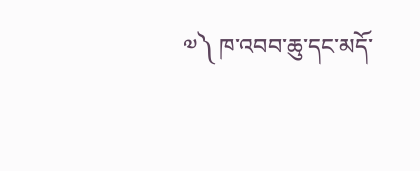༧༽ ཁ་འབབ་ཆུ་དང་མདོ་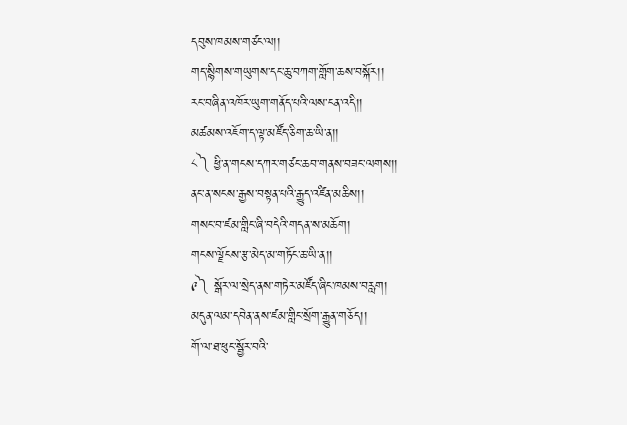དབུས་ཁམས་གཙང་ལ།།
གད་སྙིགས་གཡུགས་དང་ཆུ་བཀག་གློག་ཆས་བསྐོར།།
རང་བཞིན་འཁོར་ཡུག་གནོད་པའི་ལས་ངན་འདི།།
མཚམས་འཇོག་ད་ལྟ་མཛོད་ཅིག་ཆ་ཡི་ན།།
༨༽ ཕྱི་ན་གངས་དཀར་གཙང་ཆབ་གནས་བཟང་ལགས།།
ནང་ན་སངས་རྒྱས་བསྟན་པའི་རྒྱུད་འཛིན་མཆིས།།
གསང་བ་ཛམ་གླིང་ཞི་བདེའི་གདན་ས་མཆོག།
གངས་ལྗོངས་རྩ་མེད་མ་གཏོང་ཆ་ཡི་ན།།
༩༽ སྒོར་ལ་སྲེད་ནས་གཏེར་མཛོད་ཞིང་ཁམས་བརླག།
མདུན་ལམ་དབེན་ནས་ཛམ་གླིང་སྲོག་རྒྱུན་གཅོད།།
གོ་ལ་ཐ་ཕུང་སྦྱོར་བའི་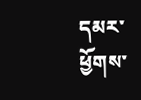དམར་ཕྱོགས་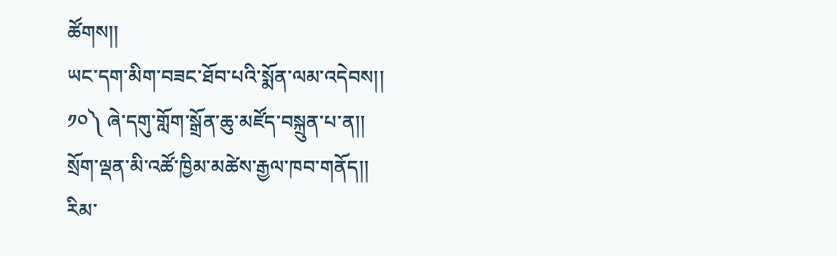ཚོགས།།
ཡང་དག་མིག་བཟང་ཐོབ་པའི་སྨོན་ལམ་འདེབས།།
༡༠༽ ཞེ་དགུ་གློག་སྒྲོན་ཆུ་མཛོད་བསྐྲུན་པ་ན།།
སྲོག་ལྡན་མི་འཚོ་ཁྱིམ་མཚེས་རྒྱལ་ཁབ་གནོད།།
རིམ་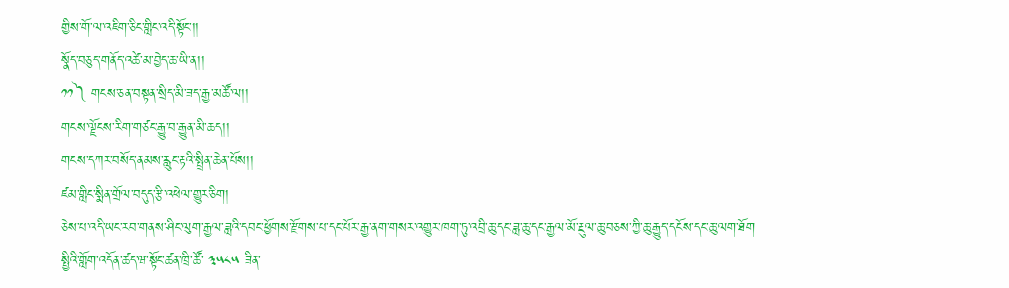གྱིས་གོ་ལ་འཇིག་ཅིང་གླིང་འདི་སྟོང་།།
སྣོད་བཅུད་གནོད་འཚེ་མ་བྱེད་ཆ་ཡི་ན།།
༡༡༽ གངས་ཅན་བསྟན་སྲིད་མི་ཟད་རྒྱ་མཚོ་ལ།།
གངས་ལྗོངས་རིག་གཙང་རྒྱུ་བ་རྒྱུན་མི་ཆད།།
གངས་དཀར་བསོད་ནམས་རླུང་རྟའི་སྤྲིན་ཆེན་པོས།།
ཛམ་གླིང་སྨིན་གྲོལ་བདུད་རྩི་འཕེལ་གྱུར་ཅིག།
ཅེས་པ་འདི་ཡང་རབ་གནས་ཤིང་ལུག་རྒྱལ་ཟླའི་དབང་ཕྱོགས་རྫོགས་པ་དང་པོར་རྒྱ་ནག་གསར་འགྱུར་ཁག་ཏུ་འབྲི་ཆུ་དང་ཟླ་ཆུ་དང་རྒྱལ་མོ་རྔུལ་ཆུ་བཅས་ཀྱི་ཆུ་རྒྱུད་དངོས་དང་ཆུ་ལག་ཐོག སྤྱིའི་གློག་འདོན་ཚད་ཝ་སྟོང་ཚན་ཁྲི་ཚོ་ ༣༥༨༥ ཟིན་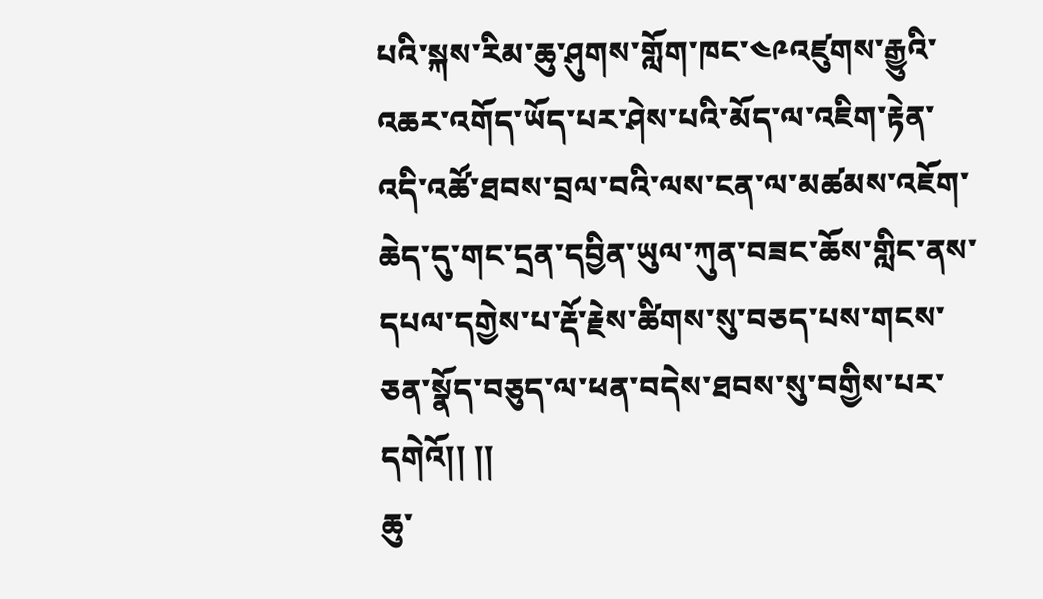པའི་སྐས་རིམ་ཆུ་ཤུགས་གློག་ཁང་༤༩འཛུགས་རྒྱུའི་འཆར་འགོད་ཡོད་པར་ཤེས་པའི་མོད་ལ་འཇིག་རྟེན་འདི་འཚོ་ཐབས་བྲལ་བའི་ལས་ངན་ལ་མཚམས་འཇོག་ཆེད་དུ་གང་དྲན་དབྱིན་ཡུལ་ཀུན་བཟང་ཆོས་གླིང་ནས་དཔལ་དགྱེས་པ་རྡོ་རྗེས་ཚིགས་སུ་བཅད་པས་གངས་ཅན་སྣོད་བཅུད་ལ་ཕན་བདེས་ཐབས་སུ་བགྱིས་པར་དགེའོ།། །།
ཆུ་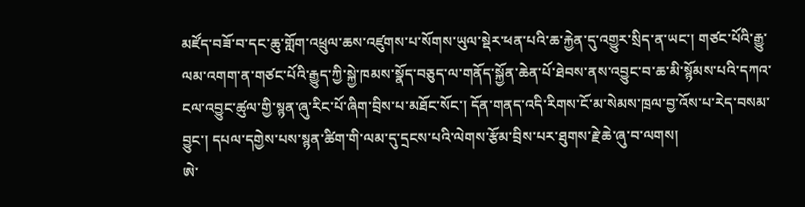མཛོད་བཟོ་བ་དང་ཆུ་གློག་འཕྲུལ་ཆས་འཛུགས་པ་སོགས་ཡུལ་སྡེར་ཕན་པའི་ཆ་རྐྱེན་དུ་འགྱུར་སྲིད་ན་ཡང་། གཙང་པོའི་རྒྱུ་ལམ་འགག་ན་གཙང་པོའི་རྒྱུད་ཀྱི་སྐྱེ་ཁམས་སྣོད་བཅུད་ལ་གནོད་སྐྱོན་ཆེན་པོ་ཐེབས་ནས་འབྱུང་བ་ཆ་མི་སྙོམས་པའི་དཀའ་ངལ་འབྱུང་ཚུལ་གྱི་སྙན་ཞུ་རིང་པོ་ཞིག་བྲིས་པ་མཐོང་སོང་། དོན་གནད་འདི་རིགས་ངོ་མ་སེམས་ཁྲལ་བྱ་འོས་པ་རེད་བསམ་བྱུང་། དཔལ་དགྱེས་པས་སྙན་ཚིག་གི་ལམ་དུ་དྲངས་པའི་ལེགས་རྩོམ་བྲིས་པར་ཐུགས་རྗེ་ཆེ་ཞུ་བ་ལགས།
ཨེ་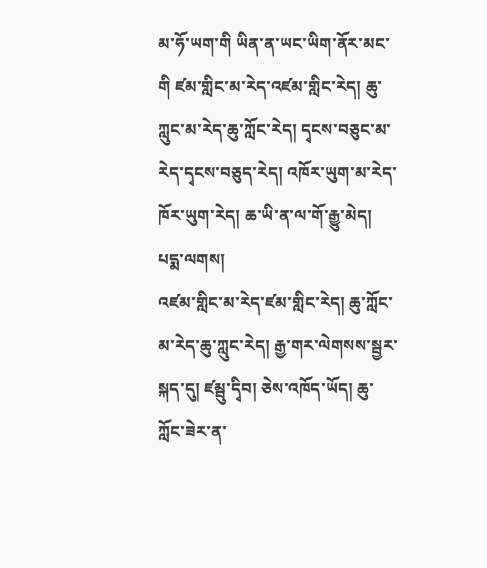མ་ཧོ་ཡག་གི ཡིན་ན་ཡང་ཡིག་ནོར་མང་གི ཛམ་གླིང་མ་རེད་འཛམ་གླིང་རེད། ཆུ་ཀླུང་མ་རེད་ཆུ་ཀློང་རེད། དྭངས་བཅུང་མ་རེད་དྭངས་བཅུད་རེད། འཁོར་ཡུག་མ་རེད་ཁོར་ཡུག་རེད། ཆ་ཡི་ན་ལ་གོ་རྒྱུ་མེད།
པདྨ་ལགས།
འཛམ་གླིང་མ་རེད་ཛམ་གླིང་རེད། ཆུ་ཀློང་མ་རེད་ཆུ་ཀླུང་རེད། རྒྱ་གར་ལེགསས་སྦྱར་སྐད་དུ། ཛམྦུ་དྭིབ། ཅེས་འཁོད་ཡོད། ཆུ་ཀློང་ཟེར་ན་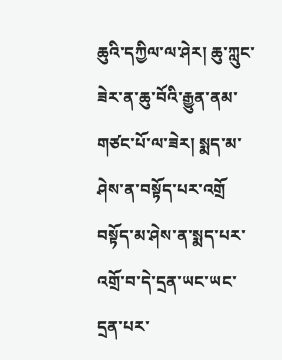ཆུའི་དཀྱིལ་ལ་ཤེར། ཆུ་ཀླུང་ཟེར་ན་ཆུ་བོའི་རྒྱུན་ནམ་གཙང་པོ་ལ་ཟེར། སྨད་མ་ཤེས་ན་བསྟོད་པར་འགྲོ བསྟོད་མ་ཤེས་ན་སྨད་པར་འགྲོ་བ་དེ་དྲན་ཡང་ཡང་དྲན་པར་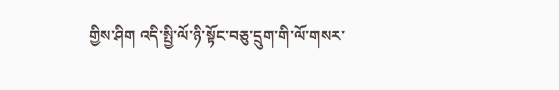གྱིས་ཤིག འདི་སྤྱི་ལོ་ཉི་སྟོང་བཅུ་དྲུག་གི་ལོ་གསར་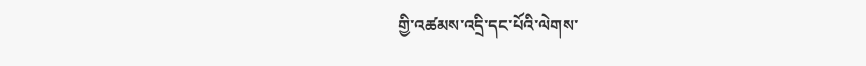གྱི་འཚམས་འདྲི་དང་པོའི་ལེགས་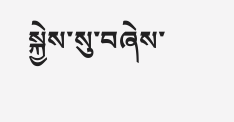སྐྱེས་སུ་བཞེས་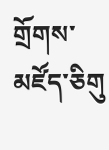གྲོགས་མཛོད་ཅིགུ